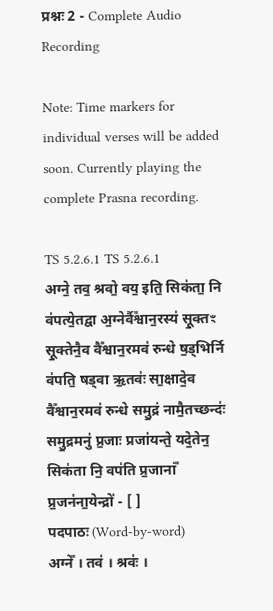प्रश्नः 2 - Complete Audio Recording

Note: Time markers for individual verses will be added soon. Currently playing the complete Prasna recording.

TS 5.2.6.1 TS 5.2.6.1
अग्ने॒ तव॒ श्रवो॒ वय॒ इति॒ सिक॑ता॒ नि व॑पत्ये॒तद्वा अ॒ग्नेर्वै᳚श्वान॒रस्य॑ सू॒क्तꣳ सू॒क्तेनै॒व वै᳚श्वान॒रमव॑ रुन्धे ष॒ड्भिर्नि व॑पति॒ षड्वा ऋ॒तवः॑ सा॒क्षादे॒व वै᳚श्वान॒रमव॑ रुन्धे समु॒द्रं नामै॒तच्छन्दः॑ समु॒द्रमनु॑ प्र॒जाः प्रजा॑यन्ते॒ यदे॒तेन॒ सिक॑ता नि॒ वप॑ति प्र॒जानां᳚ प्र॒जन॑ना॒येन्द्रो॑ - [ ]
पदपाठः (Word-by-word)
अग्ने᳚ । तव॑ । श्रवः॑ ।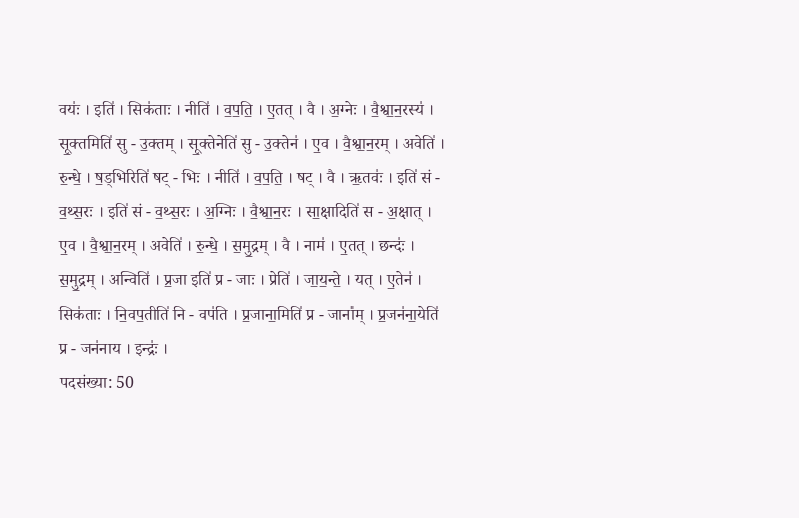वयः॑ । इति॑ । सिक॑ताः । नीति॑ । व॒प॒ति॒ । ए॒तत् । वै । अ॒ग्नेः । वै॒श्वा॒न॒रस्य॑ । सू॒क्तमिति॑ सु - उ॒क्तम् । सू॒क्तेनेति॑ सु - उ॒क्तेन॑ । ए॒व । वै॒श्वा॒न॒रम् । अवेति॑ । रु॒न्धे॒ । ष॒ड्भिरिति॑ षट् - भिः । नीति॑ । व॒प॒ति॒ । षट् । वै । ऋ॒तवः॑ । इति॑ सं - व॒थ्स॒रः । इति॑ सं - व॒थ्स॒रः । अ॒ग्निः । वै॒श्वा॒न॒रः । सा॒क्षादिति॑ स - अ॒क्षात् । ए॒व । वै॒श्वा॒न॒रम् । अवेति॑ । रु॒न्धे॒ । स॒मु॒द्रम् । वै । नाम॑ । ए॒तत् । छन्दः॑ । स॒मु॒द्रम् । अन्विति॑ । प्र॒जा इति॑ प्र - जाः । प्रेति॑ । जा॒य॒न्ते॒ । यत् । ए॒तेन॑ । सिक॑ताः । नि॒वप॒तीति॑ नि - वप॑ति । प्र॒जाना॒मिति॑ प्र - जाना᳚म् । प्र॒जन॑ना॒येति॑ प्र - जन॑नाय । इन्द्रः॑ ।
पदसंख्या: 50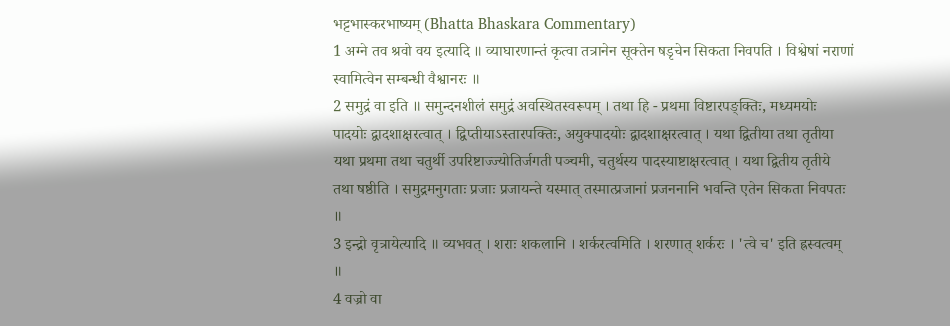भट्टभास्करभाष्यम् (Bhatta Bhaskara Commentary)
1 अग्ने तव श्रवो वय इत्यादि ॥ व्याघारणान्तं कृत्वा तत्रानेन सूक्तेन षडृचेन सिकता निवपति । विश्वेषां नराणां स्वामित्वेन सम्बन्धी वैश्वानरः ॥
2 समुद्रं वा इति ॥ समुन्दनशीलं समुद्रं अवस्थितस्वरूपम् । तथा हि - प्रथमा विष्टारपङ्क्तिः, मध्यमयोः पादयोः द्वादशाक्षरत्वात् । द्विप्तीयाऽस्तारपक्तिः, अयुक्पादयोः द्वादशाक्षरत्वात् । यथा द्वितीया तथा तृतीया यथा प्रथमा तथा चतुर्थी उपरिष्टाज्ज्योतिर्जगती पञ्चमी, चतुर्थस्य पादस्याष्टाक्षरत्वात् । यथा द्वितीय तृतीये तथा षष्ठीति । समुद्रमनुगताः प्रजाः प्रजायन्ते यस्मात् तस्मात्प्रजानां प्रजननानि भवन्ति एतेन सिकता निवपतः ॥
3 इन्द्रो वृत्रायेत्यादि ॥ व्यभवत् । शराः शकलानि । शर्करत्वमिति । शरणात् शर्करः । 'त्वे च' इति ह्रस्वत्वम् ॥
4 वज्रो वा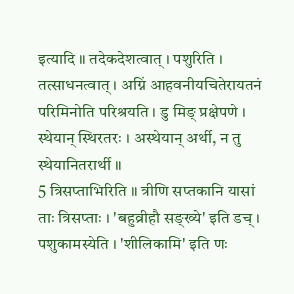इत्यादि ॥ तदेकदेशत्वात् । पशुरिति । तत्साधनत्वात् । अग्निं आहवनीयचितेरायतनं परिमिनोति परिश्रयति । डु मिङ् प्रक्षेपणे । स्थेयान् स्थिरतरः । अस्थेयान् अर्थी, न तु स्थेयानितरार्थी ॥
5 त्रिसप्ताभिरिति ॥ त्रीणि सप्तकानि यासां ताः त्रिसप्ताः । 'बहुव्रीहौ सङ्ख्ये' इति डच् । पशुकामस्येति । 'शीलिकामि' इति णः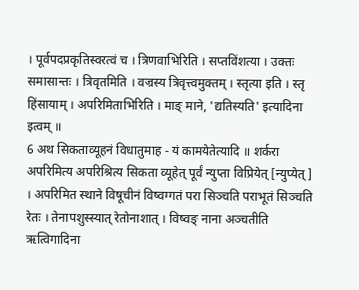। पूर्वपदप्रकृतिस्वरत्वं च । त्रिणवाभिरिति । सप्तविंशत्या । उक्तः समासान्तः । त्रिवृतमिति । वज्रस्य त्रिवृत्त्वमुक्तम् । स्तृत्या इति । स्तृ हिंसायाम् । अपरिमिताभिरिति । माङ् माने, 'द्यतिस्यति' इत्यादिना इत्वम् ॥
6 अथ सिकताव्यूहनं विधातुमाह - यं कामयेतेत्यादि ॥ शर्करा अपरिमित्य अपरिश्रित्य सिकता व्यूहेत् पूर्वं न्युप्ता विप्रियेत् [न्युप्येत्] । अपरिमित स्थाने विषूचीनं विष्वग्गतं परा सिञ्चति पराभूतं सिञ्चति रेतः । तेनापशुस्स्यात् रेतोनाशात् । विष्वङ् नाना अञ्चतीति ऋत्विगादिना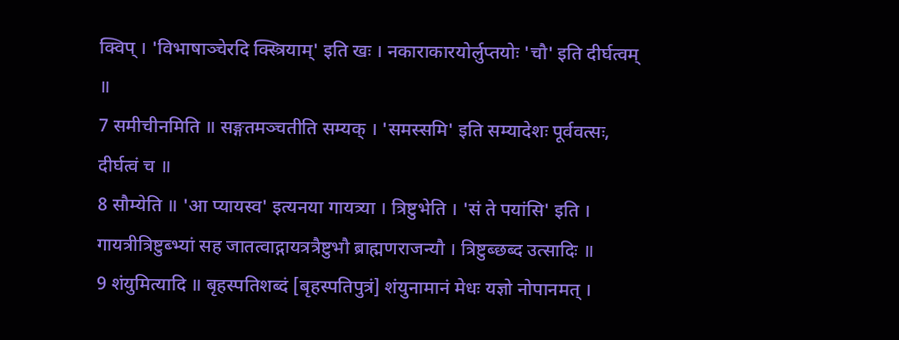क्विप् । 'विभाषाञ्चेरदि क्स्त्रियाम्' इति खः । नकाराकारयोर्लुप्तयोः 'चौ' इति दीर्घत्वम् ॥
7 समीचीनमिति ॥ सङ्गतमञ्चतीति सम्यक् । 'समस्समि' इति सम्यादेशः पूर्ववत्सः, दीर्घत्वं च ॥
8 सौम्येति ॥ 'आ प्यायस्व' इत्यनया गायत्र्या । त्रिष्टुभेति । 'सं ते पयांसि' इति । गायत्रीत्रिष्टुब्भ्यां सह जातत्वाद्गायत्रत्रैष्टुभौ ब्राह्मणराजन्यौ । त्रिष्टुब्छब्द उत्सादिः ॥
9 शंयुमित्यादि ॥ बृहस्पतिशब्दं [बृहस्पतिपुत्रं] शंयुनामानं मेधः यज्ञो नोपानमत् ।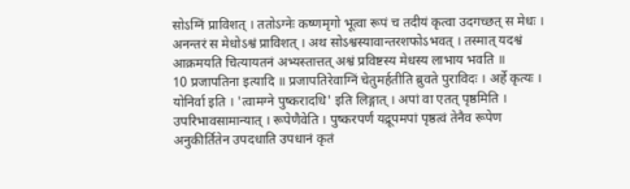सोऽग्निं प्राविशत् । ततोऽग्नेः कष्णमृगो भूत्वा रूपं च तदीयं कृत्वा उदगच्छत् स मेधः । अनन्तरं स मेधोऽश्वं प्राविशत् । अथ सोऽश्वस्यावान्तरशफोऽभवत् । तस्मात् यदश्वं आक्रमयति चित्यायतनं अभ्यस्तात्तत् अश्वं प्रविष्टस्य मेधस्य लाभाय भवति ॥
10 प्रजापतिना इत्यादि ॥ प्रजापतिरेवाग्निं चेतुमर्हतीति ब्रुवते पुराविदः । अर्हे कृत्यः । योनिर्वा इति । 'त्वामग्ने पुष्करादधि' इति लिङ्गात् । अपां वा एतत् पृष्ठमिति । उपरिभावसामान्यात् । रूपेणैवेति । पुष्करपर्णं यद्रूपमपां पृष्ठत्वं तेनैव रूपेण अनुकीर्तितेन उपदधाति उपधानं कृतं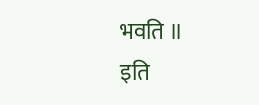भवति ॥
इति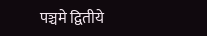पञ्चमे द्वितीये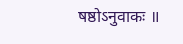षष्ठोऽनुवाकः ॥